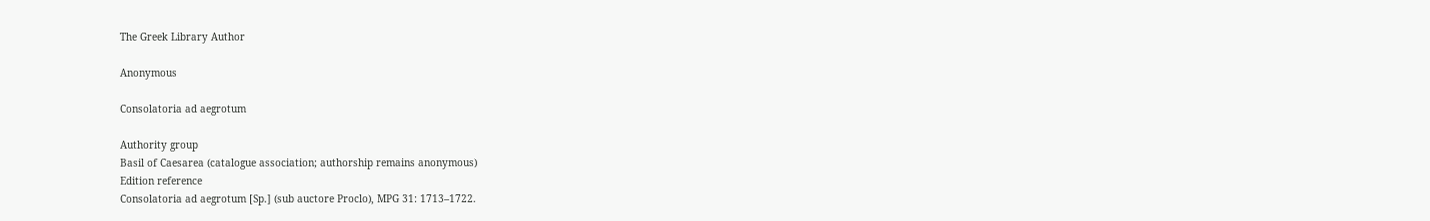The Greek Library Author

Anonymous

Consolatoria ad aegrotum

Authority group
Basil of Caesarea (catalogue association; authorship remains anonymous)
Edition reference
Consolatoria ad aegrotum [Sp.] (sub auctore Proclo), MPG 31: 1713–1722.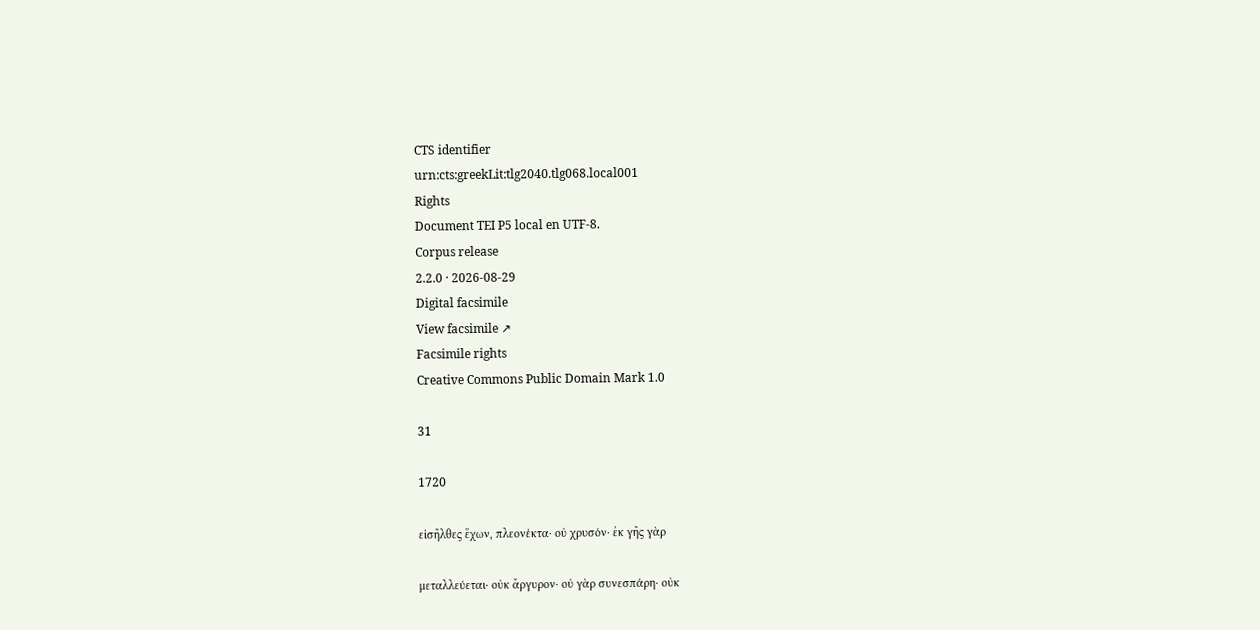CTS identifier
urn:cts:greekLit:tlg2040.tlg068.local001
Rights
Document TEI P5 local en UTF-8.
Corpus release
2.2.0 · 2026-08-29
Digital facsimile
View facsimile ↗
Facsimile rights
Creative Commons Public Domain Mark 1.0

31

1720

εἰσῆλθες ἔχων, πλεονέκτα· οὐ χρυσόν· ἐκ γῆς γὰρ

μεταλλεύεται· οὐκ ἄργυρον· οὐ γὰρ συνεσπάρη· οὐκ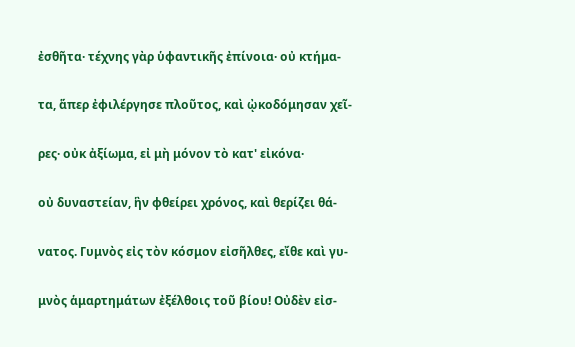ἐσθῆτα· τέχνης γὰρ ὑφαντικῆς ἐπίνοια· οὐ κτήμα-

τα, ἅπερ ἐφιλέργησε πλοῦτος, καὶ ᾠκοδόμησαν χεῖ-

ρες· οὐκ ἀξίωμα, εἰ μὴ μόνον τὸ κατ' εἰκόνα·

οὐ δυναστείαν, ἣν φθείρει χρόνος, καὶ θερίζει θά-

νατος. Γυμνὸς εἰς τὸν κόσμον εἰσῆλθες, εἴθε καὶ γυ-

μνὸς ἁμαρτημάτων ἐξέλθοις τοῦ βίου! Οὐδὲν εἰσ-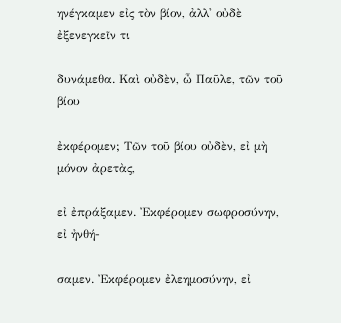ηνέγκαμεν εἰς τὸν βίον, ἀλλ' οὐδὲ ἐξενεγκεῖν τι

δυνάμεθα. Καὶ οὐδὲν, ὦ Παῦλε, τῶν τοῦ βίου

ἐκφέρομεν; Τῶν τοῦ βίου οὐδὲν, εἰ μὴ μόνον ἀρετὰς,

εἰ ἐπράξαμεν. Ἐκφέρομεν σωφροσύνην, εἰ ἠνθή-

σαμεν. Ἐκφέρομεν ἐλεημοσύνην, εἰ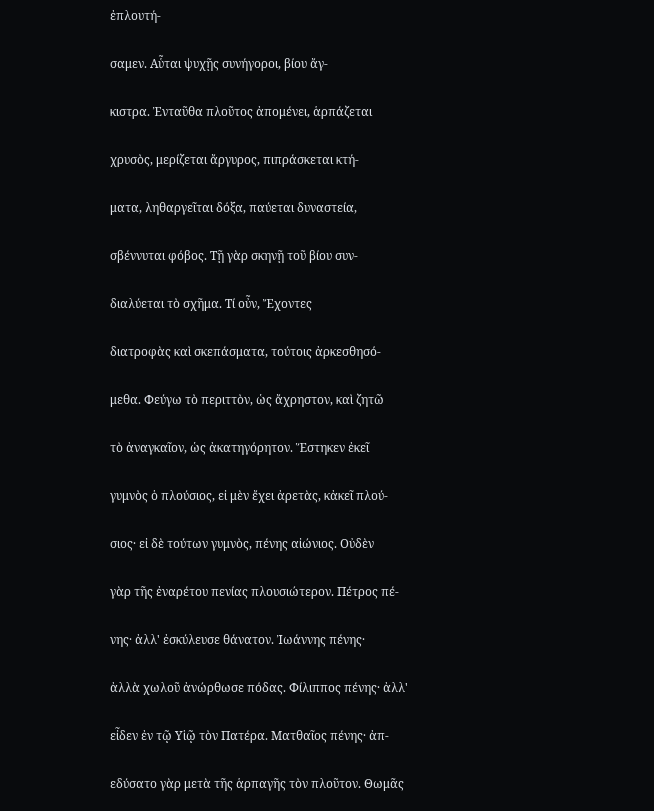ἐπλουτή-

σαμεν. Αὗται ψυχῇς συνήγοροι, βίου ἄγ-

κιστρα. Ἐνταῦθα πλοῦτος ἀπομένει, ἁρπάζεται

χρυσὸς, μερίζεται ἄργυρος, πιπράσκεται κτή-

ματα, ληθαργεῖται δόξα, παύεται δυναστεία,

σβέννυται φόβος. Τῇ γὰρ σκηνῇ τοῦ βίου συν-

διαλύεται τὸ σχῆμα. Τί οὖν, Ἔχοντες

διατροφὰς καὶ σκεπάσματα, τούτοις ἀρκεσθησό-

μεθα. Φεύγω τὸ περιττὸν, ὡς ἄχρηστον, καὶ ζητῶ

τὸ ἀναγκαῖον, ὡς ἀκατηγόρητον. Ἕστηκεν ἐκεῖ

γυμνὸς ὁ πλούσιος, εἰ μὲν ἔχει ἀρετὰς, κἀκεῖ πλού-

σιος· εἰ δὲ τούτων γυμνὸς, πένης αἰώνιος. Οὐδὲν

γὰρ τῆς ἐναρέτου πενίας πλουσιώτερον. Πέτρος πέ-

νης· ἀλλ' ἐσκύλευσε θάνατον. Ἰωάννης πένης·

ἀλλὰ χωλοῦ ἀνώρθωσε πόδας. Φίλιππος πένης· ἀλλ'

εἶδεν ἐν τῷ Υἱῷ τὸν Πατέρα. Ματθαῖος πένης· ἀπ-

εδύσατο γὰρ μετὰ τῆς ἁρπαγῆς τὸν πλοῦτον. Θωμᾶς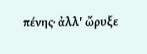πένης· ἀλλ' ὤρυξε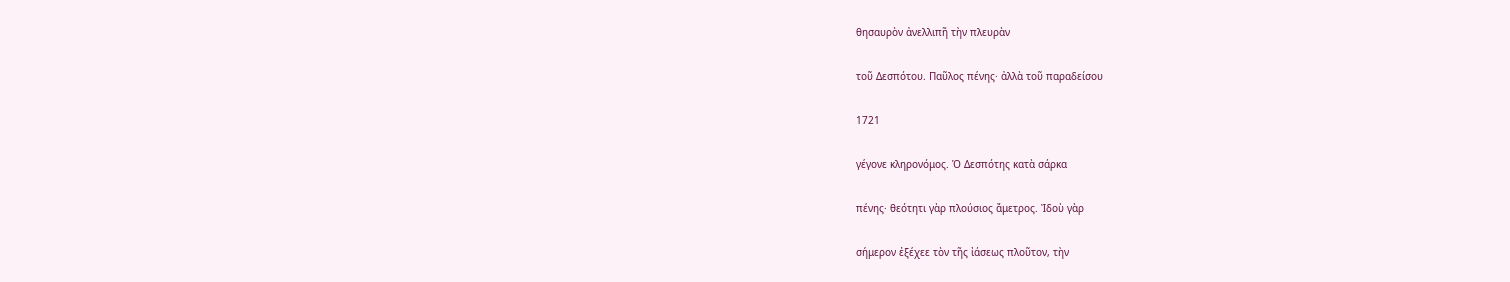θησαυρὸν ἀνελλιπῆ τὴν πλευρὰν

τοῦ Δεσπότου. Παῦλος πένης· ἀλλὰ τοῦ παραδείσου

1721

γέγονε κληρονόμος. Ὁ Δεσπότης κατὰ σάρκα

πένης· θεότητι γὰρ πλούσιος ἄμετρος. Ἰδοὺ γὰρ

σήμερον ἐξέχεε τὸν τῆς ἰάσεως πλοῦτον, τὴν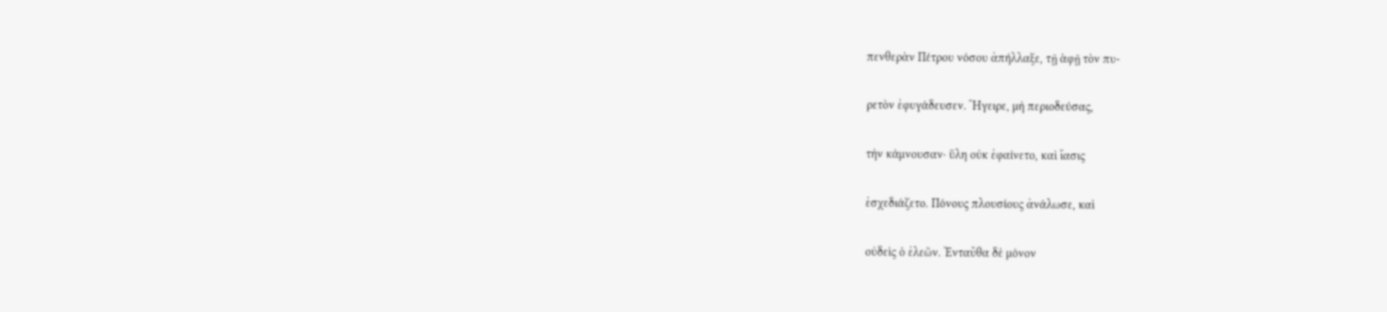πενθερὰν Πέτρου νόσου ἀπήλλαξε, τῇ ἁφῇ τὸν πυ-

ρετὸν ἐφυγάδευσεν. Ἤγειρε, μὴ περιοδεύσας,

τὴν κάμνουσαν· ὕλη οὐκ ἐφαίνετο, καὶ ἴασις

ἐσχεδιάζετο. Πόνους πλουσίους ἀνάλωσε, καὶ

οὐδεὶς ὁ ἐλεῶν. Ἐνταῦθα δὲ μόνον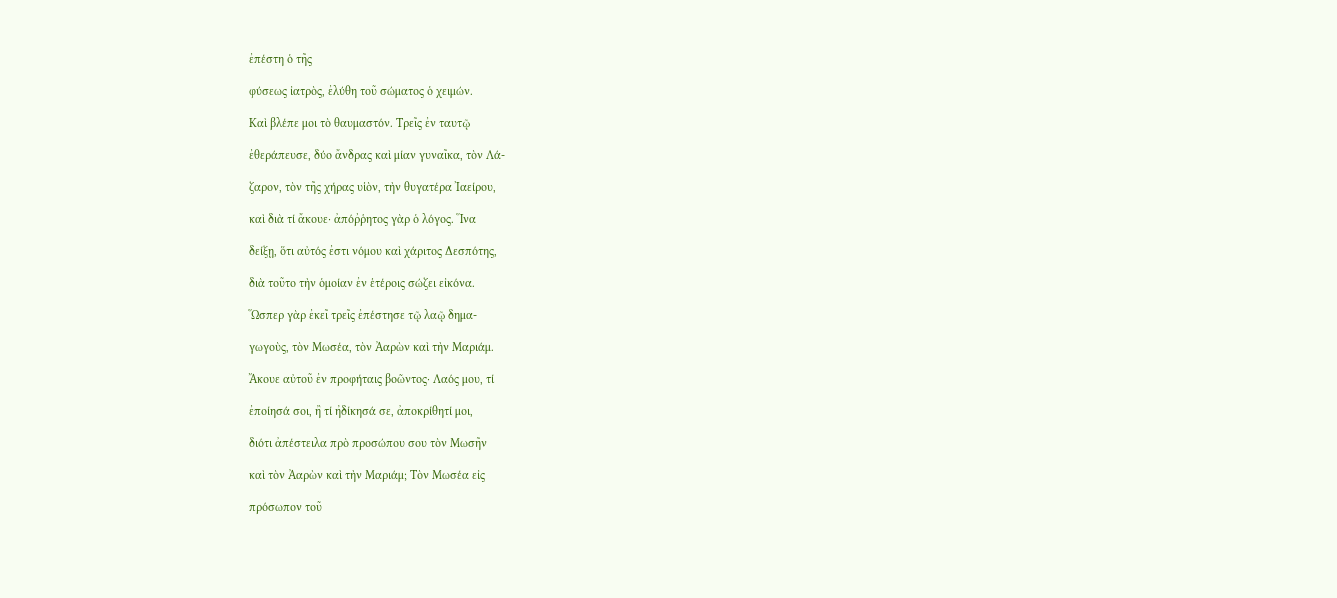ἐπέστη ὁ τῆς

φύσεως ἰατρὸς, ἐλύθη τοῦ σώματος ὁ χειμών.

Καὶ βλέπε μοι τὸ θαυμαστόν. Τρεῖς ἐν ταυτῷ

ἐθεράπευσε, δύο ἄνδρας καὶ μίαν γυναῖκα, τὸν Λά-

ζαρον, τὸν τῆς χήρας υἱὸν, τὴν θυγατέρα Ἰαείρου,

καὶ διὰ τί ἄκουε· ἀπόῤῥητος γὰρ ὁ λόγος. Ἵνα

δείξῃ, ὅτι αὐτός ἐστι νόμου καὶ χάριτος Δεσπότης,

διὰ τοῦτο τὴν ὁμοίαν ἐν ἑτέροις σώζει εἰκόνα.

Ὥσπερ γὰρ ἐκεῖ τρεῖς ἐπέστησε τῷ λαῷ δημα-

γωγοὺς, τὸν Μωσέα, τὸν Ἀαρὼν καὶ τὴν Μαριάμ.

Ἄκουε αὐτοῦ ἐν προφήταις βοῶντος· Λαός μου, τί

ἐποίησά σοι, ἢ τί ἠδίκησά σε, ἀποκρίθητί μοι,

διότι ἀπέστειλα πρὸ προσώπου σου τὸν Μωσῆν

καὶ τὸν Ἀαρὼν καὶ τὴν Μαριάμ; Τὸν Μωσέα εἰς

πρόσωπον τοῦ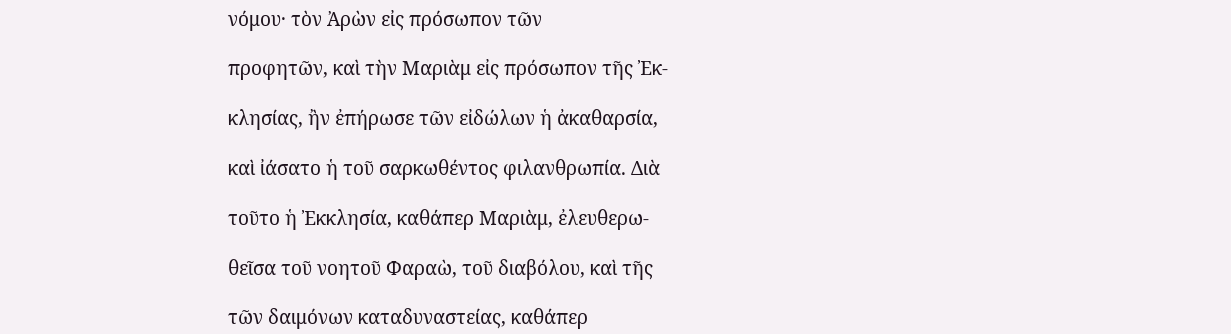νόμου· τὸν Ἀρὼν εἰς πρόσωπον τῶν

προφητῶν, καὶ τὴν Μαριὰμ εἰς πρόσωπον τῆς Ἐκ-

κλησίας, ἢν ἐπήρωσε τῶν εἰδώλων ἡ ἀκαθαρσία,

καὶ ἰάσατο ἡ τοῦ σαρκωθέντος φιλανθρωπία. Διὰ

τοῦτο ἡ Ἐκκλησία, καθάπερ Μαριὰμ, ἐλευθερω-

θεῖσα τοῦ νοητοῦ Φαραὼ, τοῦ διαβόλου, καὶ τῆς

τῶν δαιμόνων καταδυναστείας, καθάπερ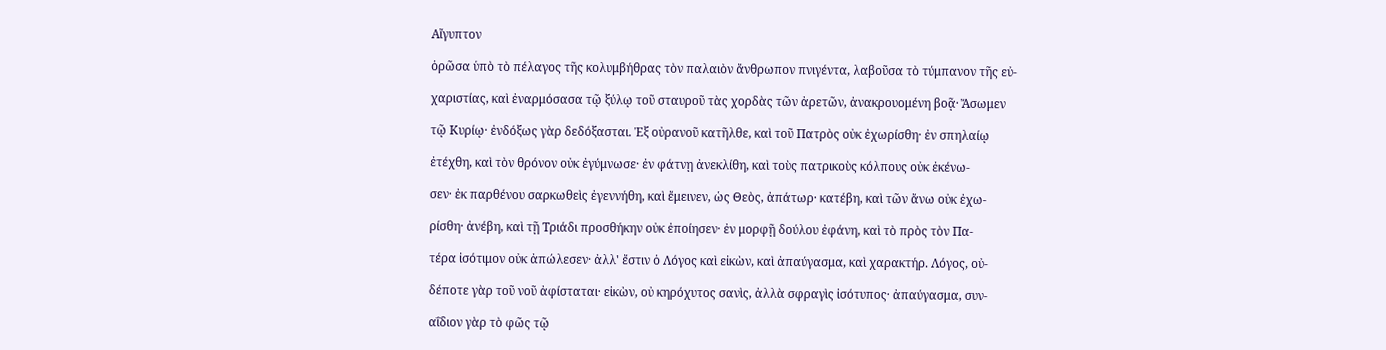Αἴγυπτον

ὁρῶσα ὑπὸ τὸ πέλαγος τῆς κολυμβήθρας τὸν παλαιὸν ἄνθρωπον πνιγέντα, λαβοῦσα τὸ τύμπανον τῆς εὐ-

χαριστίας, καὶ ἐναρμόσασα τῷ ξύλῳ τοῦ σταυροῦ τὰς χορδὰς τῶν ἀρετῶν, ἀνακρουομένη βοᾷ· Ἄσωμεν

τῷ Κυρίῳ· ἐνδόξως γὰρ δεδόξασται. Ἐξ οὐρανοῦ κατῆλθε, καὶ τοῦ Πατρὸς οὐκ ἐχωρίσθη· ἐν σπηλαίῳ

ἐτέχθη, καὶ τὸν θρόνον οὐκ ἐγύμνωσε· ἐν φάτνῃ ἀνεκλίθη, καὶ τοὺς πατρικοὺς κόλπους οὐκ ἐκένω-

σεν· ἐκ παρθένου σαρκωθεὶς ἐγεννήθη, καὶ ἔμεινεν, ὡς Θεὸς, ἀπάτωρ· κατέβη, καὶ τῶν ἄνω οὐκ ἐχω-

ρίσθη· ἀνέβη, καὶ τῇ Τριάδι προσθήκην οὐκ ἐποίησεν· ἐν μορφῇ δούλου ἐφάνη, καὶ τὸ πρὸς τὸν Πα-

τέρα ἰσότιμον οὐκ ἀπώλεσεν· ἀλλ' ἔστιν ὁ Λόγος καὶ εἰκὼν, καὶ ἀπαύγασμα, καὶ χαρακτήρ. Λόγος, οὐ-

δέποτε γὰρ τοῦ νοῦ ἀφίσταται· εἰκὼν, οὐ κηρόχυτος σανὶς, ἀλλὰ σφραγὶς ἰσότυπος· ἀπαύγασμα, συν-

αΐδιον γὰρ τὸ φῶς τῷ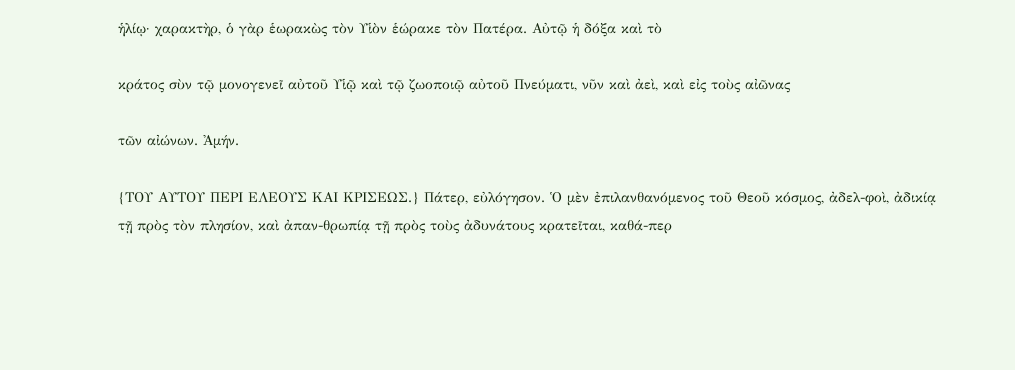ἡλίῳ· χαρακτὴρ, ὁ γὰρ ἑωρακὼς τὸν Υἱὸν ἑώρακε τὸν Πατέρα. Αὐτῷ ἡ δόξα καὶ τὸ

κράτος σὺν τῷ μονογενεῖ αὐτοῦ Υἱῷ καὶ τῷ ζωοποιῷ αὐτοῦ Πνεύματι, νῦν καὶ ἀεὶ, καὶ εἰς τοὺς αἰῶνας

τῶν αἰώνων. Ἀμήν.

{ΤΟΥ ΑΥΤΟΥ ΠΕΡΙ ΕΛΕΟΥΣ ΚΑΙ ΚΡΙΣΕΩΣ.} Πάτερ, εὐλόγησον. Ὁ μὲν ἐπιλανθανόμενος τοῦ Θεοῦ κόσμος, ἀδελ-φοὶ, ἀδικίᾳ τῇ πρὸς τὸν πλησίον, καὶ ἀπαν-θρωπίᾳ τῇ πρὸς τοὺς ἀδυνάτους κρατεῖται, καθά-περ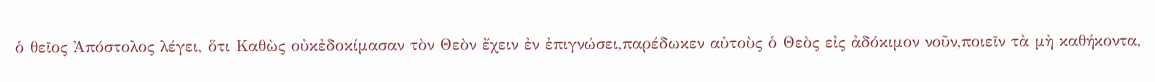ὁ θεῖος Ἀπόστολος λέγει, ὅτι Καθὼς οὐκἐδοκίμασαν τὸν Θεὸν ἔχειν ἐν ἐπιγνώσει,παρέδωκεν αὐτοὺς ὁ Θεὸς εἰς ἀδόκιμον νοῦν,ποιεῖν τὰ μὴ καθήκοντα,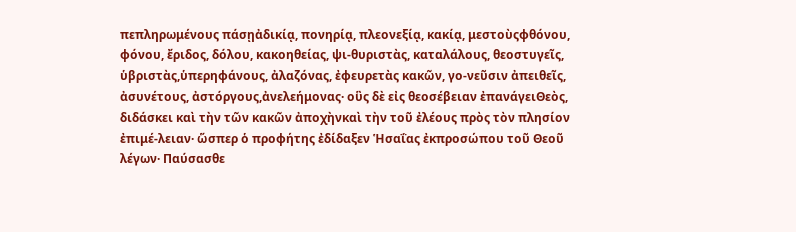πεπληρωμένους πάσῃἀδικίᾳ, πονηρίᾳ, πλεονεξίᾳ, κακίᾳ, μεστοὺςφθόνου, φόνου, ἔριδος, δόλου, κακοηθείας, ψι-θυριστὰς, καταλάλους, θεοστυγεῖς, ὑβριστὰς,ὑπερηφάνους, ἀλαζόνας, ἐφευρετὰς κακῶν, γο-νεῦσιν ἀπειθεῖς, ἀσυνέτους, ἀστόργους,ἀνελεήμονας· οὓς δὲ εἰς θεοσέβειαν ἐπανάγειΘεὸς, διδάσκει καὶ τὴν τῶν κακῶν ἀποχὴνκαὶ τὴν τοῦ ἐλέους πρὸς τὸν πλησίον ἐπιμέ-λειαν· ὥσπερ ὁ προφήτης ἐδίδαξεν Ἡσαΐας ἐκπροσώπου τοῦ Θεοῦ λέγων· Παύσασθε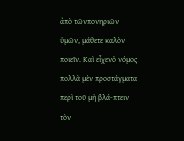ἀπὸ τῶνπονηριῶν ὑμῶν, μάθετε καλὸν ποιεῖν. Καὶ εἶχενὁ νόμος πολλὰ μὲν προστάγματα περὶ τοῦ μὴ βλά-πτειν τὸν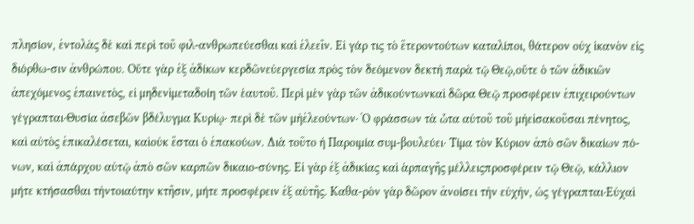πλησίον, ἐντολὰς δὲ καὶ περὶ τοῦ φιλ-ανθρωπεύεσθαι καὶ ἐλεεῖν. Εἰ γάρ τις τὸ ἕτεροντούτων καταλίποι, θάτερον οὐχ ἱκανὸν εἰς διόρθω-σιν ἀνθρώπου. Οὔτε γὰρ ἐξ ἀδίκων κερδῶνεὐεργεσία πρὸς τὸν δεόμενον δεκτὴ παρὰ τῷ Θεῷ,οὔτε ὁ τῶν ἀδικιῶν ἀπεχόμενος ἐπαινετὸς, εἰ μηδενὶμεταδοίη τῶν ἑαυτοῦ. Περὶ μὲν γὰρ τῶν ἀδικούντωνκαὶ δῶρα Θεῷ προσφέρειν ἐπιχειρούντων γέγραπται·Θυσία ἀσεβῶν βδέλυγμα Κυρίῳ· περὶ δὲ τῶν μὴἐλεούντων· Ὁ φράσσων τὰ ὦτα αὐτοῦ τοῦ μὴεἰσακοῦσαι πένητος, καὶ αὐτὸς ἐπικαλέσεται, καὶοὐκ ἔσται ὁ ἐπακούων. Διὰ τοῦτο ἡ Παροιμία συμ-βουλεύει· Τίμα τὸν Κύριον ἀπὸ σῶν δικαίων πό-νων, καὶ ἀπάρχου αὐτῷ ἀπὸ σῶν καρπῶν δικαιο-σύνης. Εἰ γὰρ ἐξ ἀδικίας καὶ ἁρπαγῆς μέλλειςπροσφέρειν τῷ Θεῷ, κάλλιον μήτε κτήσασθαι τὴντοιαύτην κτῆσιν, μήτε προσφέρειν ἐξ αὐτῆς. Καθα-ρὸν γὰρ δῶρον ἀνοίσει τὴν εὐχὴν, ὡς γέγραπται·Εὐχαὶ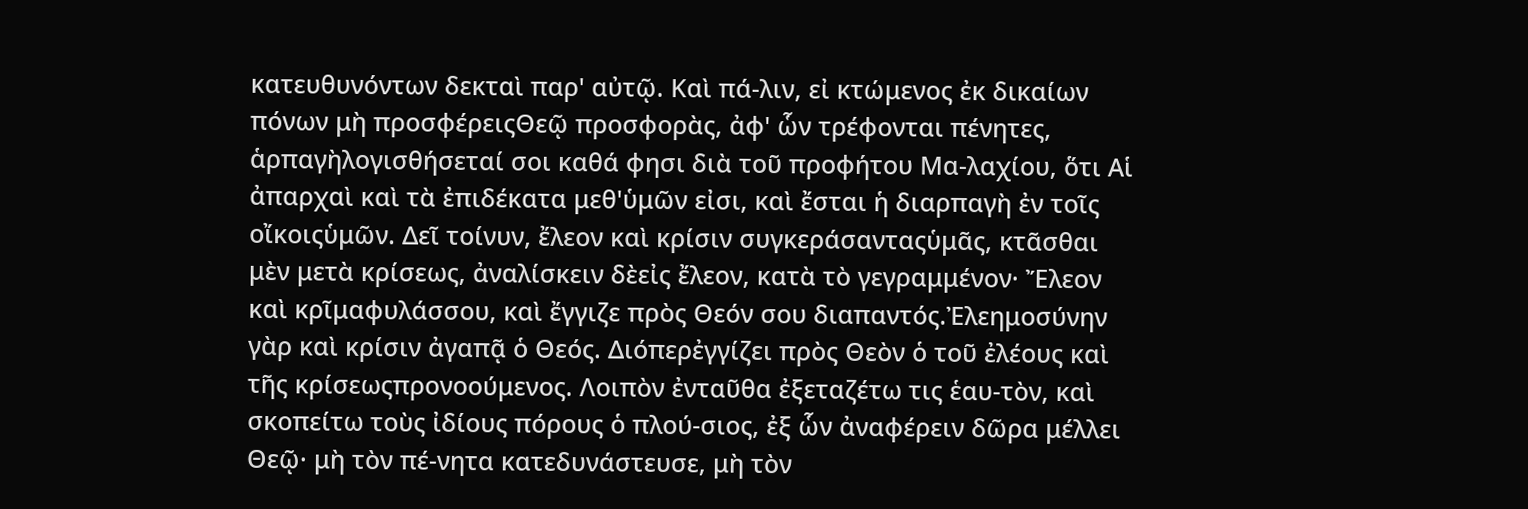κατευθυνόντων δεκταὶ παρ' αὐτῷ. Καὶ πά-λιν, εἰ κτώμενος ἐκ δικαίων πόνων μὴ προσφέρειςΘεῷ προσφορὰς, ἀφ' ὧν τρέφονται πένητες, ἁρπαγὴλογισθήσεταί σοι καθά φησι διὰ τοῦ προφήτου Μα-λαχίου, ὅτι Αἱ ἀπαρχαὶ καὶ τὰ ἐπιδέκατα μεθ'ὑμῶν εἰσι, καὶ ἔσται ἡ διαρπαγὴ ἐν τοῖς οἴκοιςὑμῶν. Δεῖ τοίνυν, ἔλεον καὶ κρίσιν συγκεράσανταςὑμᾶς, κτᾶσθαι μὲν μετὰ κρίσεως, ἀναλίσκειν δὲεἰς ἔλεον, κατὰ τὸ γεγραμμένον· Ἔλεον καὶ κρῖμαφυλάσσου, καὶ ἔγγιζε πρὸς Θεόν σου διαπαντός.Ἐλεημοσύνην γὰρ καὶ κρίσιν ἀγαπᾷ ὁ Θεός. Διόπερἐγγίζει πρὸς Θεὸν ὁ τοῦ ἐλέους καὶ τῆς κρίσεωςπρονοούμενος. Λοιπὸν ἐνταῦθα ἐξεταζέτω τις ἑαυ-τὸν, καὶ σκοπείτω τοὺς ἰδίους πόρους ὁ πλού-σιος, ἐξ ὧν ἀναφέρειν δῶρα μέλλει Θεῷ· μὴ τὸν πέ-νητα κατεδυνάστευσε, μὴ τὸν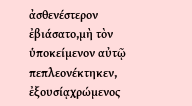ἀσθενέστερον ἐβιάσατο,μὴ τὸν ὑποκείμενον αὐτῷ πεπλεονέκτηκεν, ἐξουσίᾳχρώμενος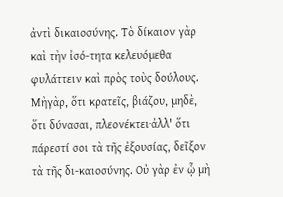ἀντὶ δικαιοσύνης. Τὸ δίκαιον γὰρ καὶ τὴν ἰσό-τητα κελευόμεθα φυλάττειν καὶ πρὸς τοὺς δούλους. Μὴγὰρ, ὅτι κρατεῖς, βιάζου, μηδὲ, ὅτι δύνασαι, πλεονέκτει·ἀλλ' ὅτι πάρεστί σοι τὰ τῆς ἐξουσίας, δεῖξον τὰ τῆς δι-καιοσύνης. Οὐ γὰρ ἐν ᾧ μὴ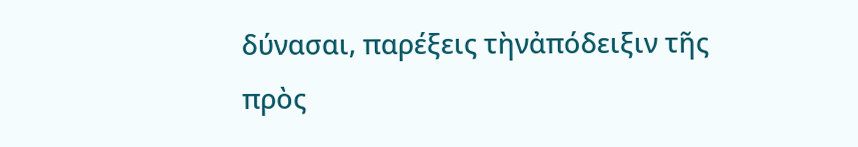δύνασαι, παρέξεις τὴνἀπόδειξιν τῆς πρὸς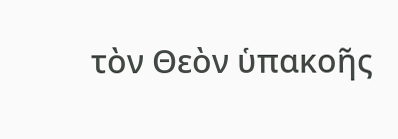τὸν Θεὸν ὑπακοῆς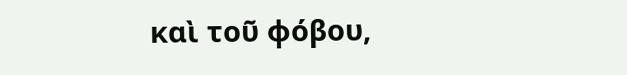καὶ τοῦ φόβου,